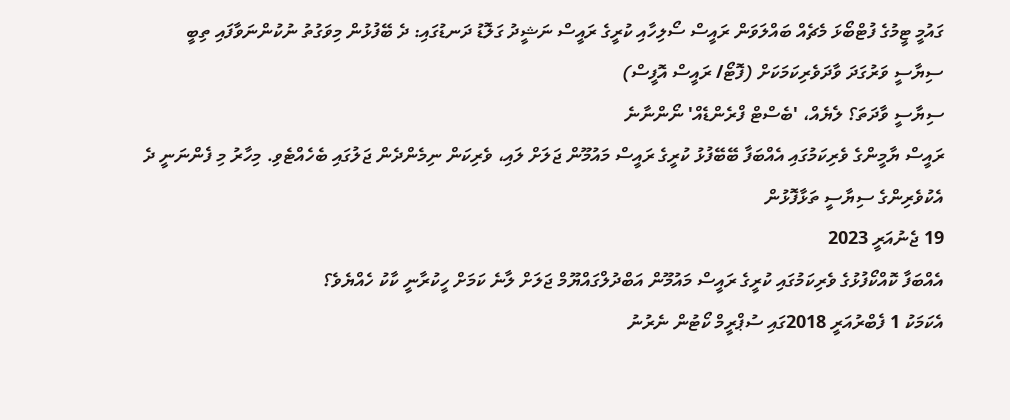ގައުމީ ޓީމުގެ ފުޓްބޯޅަ މެޗެއް ބައްލަވަން ރައީސް ސޯލިހާއި ކުރީގެ ރައީސް ނަޝީދު ގަލޮޑު ދަނޑުގައި: ދެ ބޭފުޅުން މިވަގުތު ނުކުންނަވާފައި ތިބީ ސިޔާސީ ވަރުގަދަ ވާދަވެރިކަމަކަށް (ފޮޓޯ/ ރައީސް އޮފީސް)
ސިޔާސީ ވާދަތަ؟ ލެޔެއް، 'ބެސްޓް ފްރެންޑެއް' ނޯންނާނެ
ރައީސް ޔާމީންގެ ވެރިކަމުގައި އެއްބަފާ ބޭބޭފުޅު ކުރީގެ ރައީސް މައުމޫން ޖަލަށް ލައި، ވެރިކަން ނިމެންދެން ޖަލުގައި ބެހެއްޓެވި. މިހާރު މި ފެންނަނީ ދެ އެކުވެރިންގެ ސިޔާސީ ތަޅާފޮޅުން
19 ޖެނުއަރީ 2023
އެއްބަފާ ކޮއްކޯފުޅުގެ ވެރިކަމުގައި ކުރީގެ ރައީސް މައުމޫން އަބްދުލްގައްޔޫމް ޖަލަށް ލާނެ ކަމަށް ހީކުރާނީ ކާކު ހެއްޔެވެ؟
އެކަމަކު 1 ފެބްރުއަރީ 2018ގައި ސުޕްރީމް ކޯޓުން ނެރުނު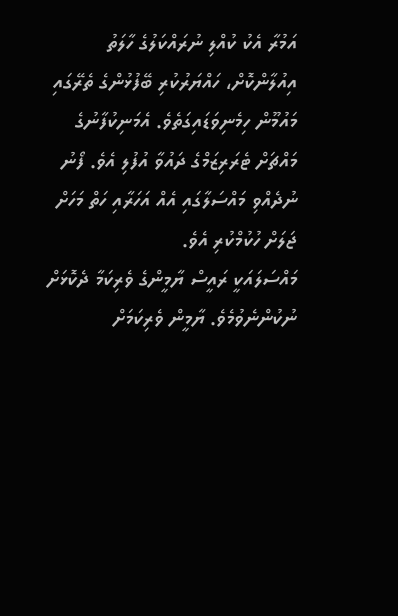އަމުރާ އެކު ކުއްލި ނުރައްކަލުގެ ހާލަތު އިއުލާންކޮށް، ހައްޔަރުކުރި ބޭފުޅުންގެ ތެރޭގައި މައުމޫން ހިމެނިވަޑައިގަތެވެ. އެމަނިކުފާނުގެ މައްޗަށް ޓެރަރިޒަމްގެ ދައުވާ އުފުލި އެވެ. ފޯނު ނުދެއްވި މައްސަލާގައި އެއް އަހަރާއި ހަތް މަހަށް ޖަލަށް ހުކުމްކުރި އެވެ.
މައްސަލައަކީ ރައީސް ޔާމީންގެ ވެރިކަމާ ދެކޮޅަށް ނުކުންނެވުމެވެ. ޔާމީން ވެރިކަމަށް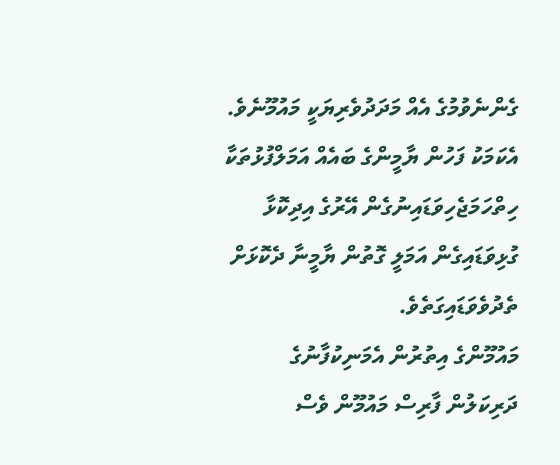ގެންނެވުމުގެ އެއް މަދަދުވެރިޔަކީ މައުމޫނެވެ. އެކަމަކު ފަހުން ޔާމީންގެ ބައެއް އަމަލްފުޅުތަކާ ހިތްހަމަޖެހިވަޑައިނުގެން އޭރުގެ އިދިކޮޅާ ގުޅިވަޑައިގެން އަމަލީ ގޮތުން ޔާމީނާ ދެކޮޅަށް ތެދުވެވަޑައިގަތެވެ.
މައުމޫންގެ އިތުރުން އެމަނިކުފާނުގެ ދަރިކަލުން ފާރިސް މައުމޫން ވެސް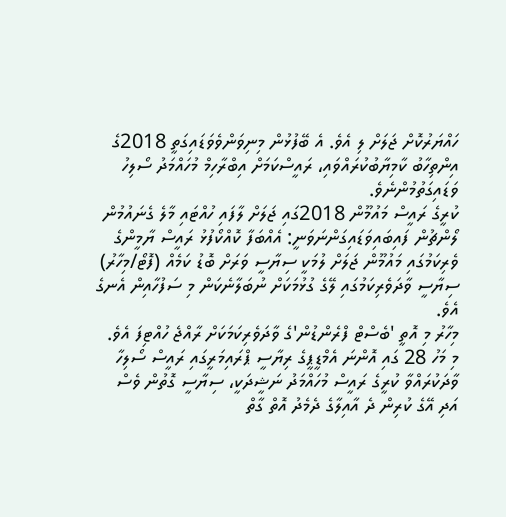ހައްޔަރުކޮށް ޖަލަށް ލި އެވެ. އެ ބޭފުޅުން މިނިވަންވެވަޑައިގަތީ 2018ގެ އިންތިހާބު ކާމިޔާބުކުރައްވައި، ރައީސްކަމަށް އިބްރާހިމް މުހައްމަދު ސޯލިހު ވަޑައިގަތުމުންނެވެ.
ކުރީގެ ރައީސް މައުމޫން 2018ގައި ޖަލަށް ލާފައި ހުއްޓައި މާލެ ގެނައުމުން ލޯންޗުން ފައިބައިވަޑައިގަންނަވަނީ: އެއްބަފާ ކޮއްކޯފުޅު ރައީސް ޔާމީންގެ ވެރިކަމުގައި މައުމޫން ޖަލަށް ލުމަކީ ސިޔާސީ ވަރަށް ބޮޑު ކަމެއް (ފޮޓޯ/މިހާރު)
ސިޔާސީ ވާދަވެރިކަމުގައި ލޭގެ ގުޅުމަކަށް ނުބަލާނެކަން މި ސަފުހާއިން އެނގެ އެވެ.
މިހާރު މި އޮތީ 'ބެސްޓް ފްރެންޑުން'ގެ ވާދަވެރިކަމަކަށް ރާއްޖެ ހުއްޓިފަ އެވެ. މި މަހު 28 ގައި އޮންނަ އެމްޑީޕީގެ ރިޔާސީ ޕްރައިމަރީގައި ރައީސް ސޯލިހާ ވާދަކުރައްވާ ކުރީގެ ރައީސް މުހައްމަދު ނަޝީދަކީ، ސިޔާސީ ގޮތުން ވެސް އަދި އޭގެ ކުރިން ދެ އާއިލާގެ ދެމެދު އޮތް ގާތް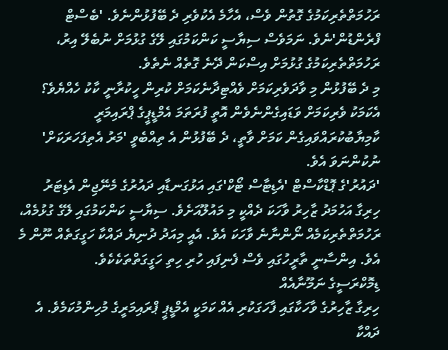ރަހުމަތްތެރިކަމުގެ ގޮތުން ވެސް، އެހާމެ އެކުވެރި ދެ ބޭފުޅުންނެވެ. 'ބެސްޓް ފްރެންޑުން'ނެވެ. ނަމަވެސް ސިޔާސީ ކަންކަމުގައި ލޭގެ ގުޅުމަށް ނުބެލޭ އިރު، ރަހުމަތްތެރިކަމުގެ ގުޅުމަށް އިސްކަން ދޭނެ ގޮތެއް ނެތެވެ.
މި ދެ ބޭފުޅުން މި ވާދަވެރިކަމަށް ވެއްޓިދާނެކަމަށް ކުރިން ހީކުރާނީ ކާކު ހެއްޔެވެ؟ އެކަމަކު ވެރިކަމަށް ވަޑައިގެންނެވެން އޮތީ ފުރަތަމަ އެމްޑީޕީގެ ޕްރައިމަރީ ކާމިޔާބުކުރައްވައިގެން ކަމަށް ވާތީ، ދެ ބޭފުޅުން އެ ތިއްބެވީ 'މަރު އެތިފަހަރަކަށް' ނުކުންނަވަ އެވެ.
'ދައުރު'ގެ ޕޮޑްކާސްޓް 'އެޑިޓާސް ޓޯކް'ގައި އަޅުގަނޑާއި ދައުރުގެ މެނޭޖިން އެޑިޓަރު ހިރިގާ އަހުމަދު ޒާހިރު ވާހަކަ ދެއްކީ މި މައުލޫއަށެވެ. ސިޔާސީ ކަންކަމުގައި ލޭގެ ގުޅުމެއް، ރަހުމަތްތެރިކަމެއް ނޯންނާނެ ވާހަކަ އެވެ. އެއީ މިއަދު ދުނިޔެ ދައްކާ ހަގީގަތެއް ނޫން މެ އެވެ. އިންސާނީ ތާރީހުގައި ވެސް ފެނިފައި ހުރި ހިތި ހަގީގަތްތަކެކެވެ.
ޑިމޮކްރަސީގެ ނަމޫނާއެއް
ހިރިގާ ޒާހިރުގެ ވާހަކާގައި ފާހަގަކުރި އެއް ކަމަކީ އެމްޑީޕީ ޕްރައިމަރީގެ މުހިންމުކަމެވެ. އެ ދައްކާ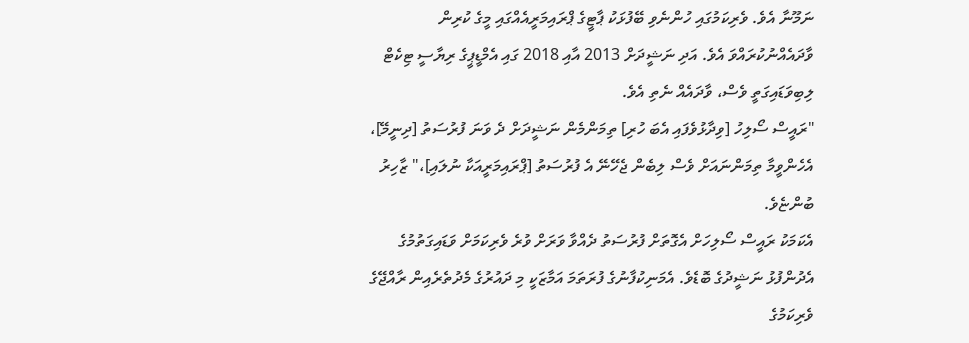ނަމޫނާ އެވެ. ވެރިކަމުގައި ހުންނެވި ބޭފުޅަކު ޕާޓީގެ ޕްރައިމަރީއެއްގައި މީގެ ކުރިން ވާދައެއްނުކުރައްވަ އެވެ. އަދި ނަޝީދަށް 2013 އާއި 2018 ގައި އެމްޑީޕީގެ ރިޔާސީ ޓިކެޓް ލިބިވަޑައިގަތީ ވެސް، ވާދައެއް ނެތި އެވެ.
"ރައީސް ސޯލިހު [ވިދާޅުވެފައި އެބަ ހުރި] ތިމަންމެން ނަޝީދަށް ދެ ވަނަ ފުރުސަތު [ދިނީމޭ]، އެހެންވީމާ ތިމަންނައަށް ވެސް ލިބެން ޖެހޭނޭ އެ ފުރުސަތު [ޕްރައިމަރީއަކާ ނުލައި]،" ޒާހިރު ބުންޏެވެ.
އެކަމަކު ރައީސް ސޯލިހަށް އެގޮތަށް ފުރުސަތު ދެއްވާ ވަރަށް ވުރެ ވެރިކަމަށް ވަޑައިގަތުމުގެ އެދުންފުޅު ނަޝީދުގެ ބޮޑެވެ. އެމަނިކުފާނުގެ ފުރަތަމަ އަމާޒަކީ މި ދައުރުގެ މެދުތެރެއިން ރާއްޖޭގެ ވެރިކަމުގެ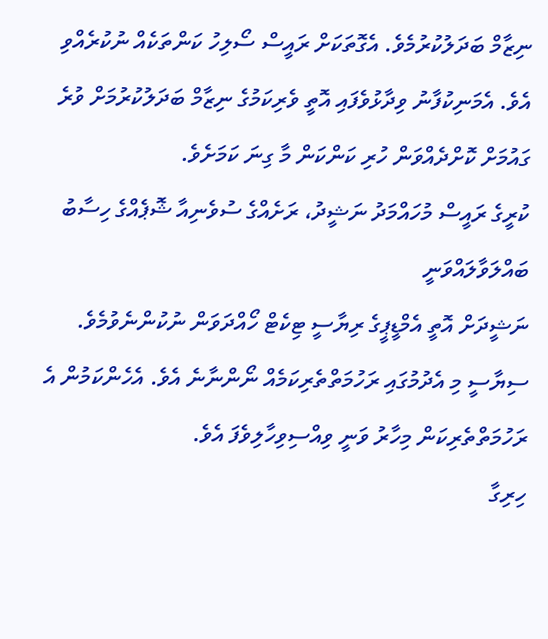ނިޒާމް ބަދަލުކުރުމެވެ. އެގޮތަކަށް ރައީސް ސޯލިހު ކަންތަކެއް ނުކުރެއްވި އެވެ. އެމަނިކުފާނު ވިދާޅުވެފައި އޮތީ ވެރިކަމުގެ ނިޒާމް ބަދަލުކުރުމަށް ވުރެ ގައުމަށް ކޮށްދެއްވަން ހުރި ކަންކަން މާ ގިނަ ކަމަށެވެ.
ކުރީގެ ރައީސް މުހައްމަދު ނަޝީދު، ރަށެއްގެ ސުވެނިއާ ޝޮޕެއްގެ ހިސާބު ބައްލަވާލައްވަނީ
ނަޝީދަށް އޮތީ އެމްޑީޕީގެ ރިޔާސީ ޓިކެޓް ހޯއްދަވަން ނުކުންނެވުމެވެ. ސިޔާސީ މި އެދުމުގައި ރަހުމަތްތެރިކަމެއް ނޯންނާނެ އެވެ. އެހެންކަމުން އެ ރަހުމަތްތެރިކަން މިހާރު ވަނީ ވިއްސިވިހާލިވެފަ އެވެ.
ހިރިގާ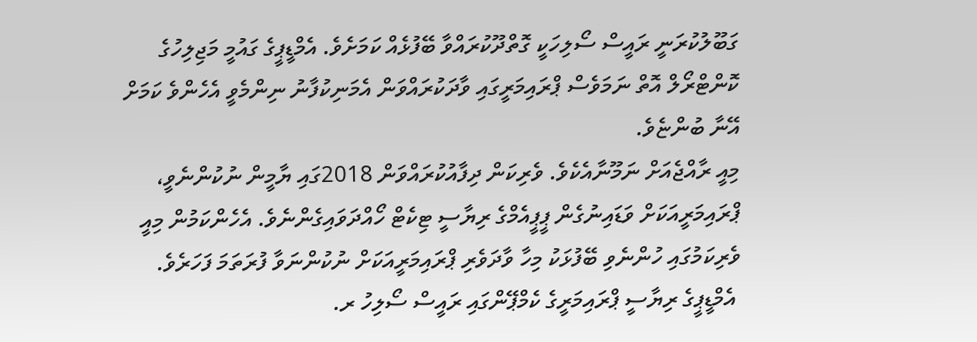ގަބޫލުކުރަނީ ރައީސް ސޯލިހަކީ ގޮތްދޫކުރައްވާ ބޭފުޅެއް ކަމަށެވެ. އެމްޑީޕީގެ ގައުމީ މަޖިލިހުގެ ކޮންޓްރޯލް އޮތް ނަމަވެސް ޕްރައިމަރީގައި ވާދަކުރައްވަން އެމަނިކުފާނު ނިންމެވީ އެހެންވެ ކަމަށް އޭނާ ބުންޏެވެ.
މިއީ ރާއްޖެއަށް ނަމޫނާއެކެވެ. ވެރިކަން ދިފާއުކުރައްވަން 2018ގައި ޔާމީން ނުކުންނެވީ، ޕްރައިމަރީއަކަށް ވަޑައިނުގެން ޕީޕީއެމްގެ ރިޔާސީ ޓިކެޓް ހޯއްދަވައިގެންނެވެ. އެހެންކަމުން މިއީ ވެރިކަމުގައި ހުންނެވި ބޭފުޅަކު މިހާ ވާދަވެރި ޕްރައިމަރީއަކަށް ނުކުންނަވާ ފުރަތަމަ ފަހަރެވެ.
 އެމްޑީޕީގެ ރިޔާސީ ޕްރައިމަރީގެ ކެމްޕޭންގައި ރައީސް ސޯލިހު ރ.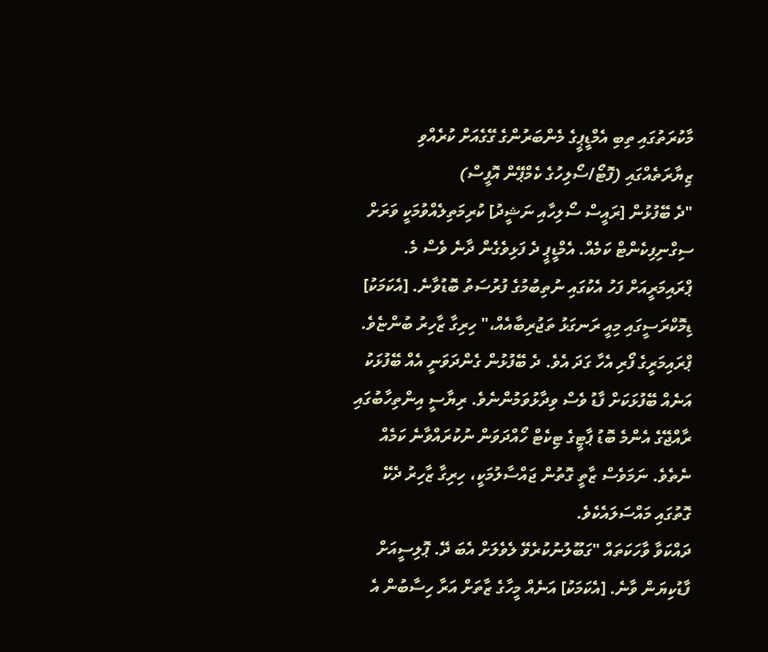މާކުރަތުގައި ތިބި އެމްޑީޕީގެ މެންބަރުންގެ ގޭގެއަށް ކުރެއްވި ޒިޔާރަތެއްގައި (ފޮޓޯ/ސޯލިހުގެ ކެމްޕޭން އޮފީސް)
"ދެ ބޭފުޅުން [ރައީސް ސޯލިހާއި ނަޝީދު] ކުރިމަތިލެއްވުމަކީ ވަރަށް ސިގްނިފިކެންޓް ކަމެއް. އެމްޑީޕީ ދެ ފަޅިވެގެން ދާނެ ވެސް މެ. ޕްރައިމަރީއަށް ފަހު އެކުގައި ނުތިބުމުގެ ފުރުސަތު ބޮޑުވާނެ. [އެކަމަކު] ޑިމޮކްރަސީގައި މިއީ ރަނގަޅު ތަޖުރިބާއެއް،" ހިރިގާ ޒާހިރު ބުންޏެވެ.
ޕްރައިމަރީގެ ފޯރި އެހާ ގަދަ އެވެ. ދެ ބޭފުޅުން ގެންދަވަނީ އެއް ބޭފުޅަކު އަނެއް ބޭފުޅަކަށް ފާޑު ވެސް ވިދާޅުވަމުންނެވެ. ރިޔާސީ އިންތިހާބުގައި ރާއްޖޭގެ އެންމެ ބޮޑު ޕާޓީގެ ޓިކެޓް ހޯއްދަވަން ނުކުރައްވާނެ ކަމެއް ނެތެވެ. ނަމަވެސް ޒާތީ ގޮތުން ޖައްސާލުމަކީ، ހިރިގާ ޒާހިރު ދެކޭ ގޮތުގައި މައްސަލައެކެވެ.
ދައްކަވާ ވާހަކަތައް "ގަބޫލުނުކުރެވޭ ލެވެލަށް އެބަ ދޭ. ޕޮލިސީއަށް ފާޑުކިޔަން ވާނެ. [އެކަމަކު] އަނެއް މީހާގެ ޒާތަށް އަރާ ހިސާބުން އެ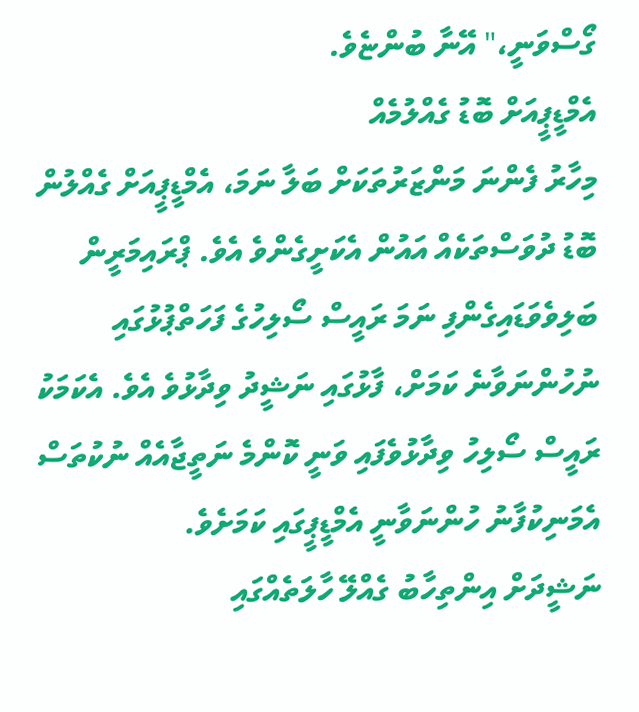ގޯސްވަނީ،" އޭނާ ބުންޏެވެ.
އެމްޑީޕީއަށް ބޮޑު ގެއްލުމެއް
މިހާރު ފެންނަ މަންޒަރުތަކަށް ބަލާ ނަމަ، އެމްޑީޕީއަށް ގެއްލުން ބޮޑު ދުވަސްތަކެއް އައުން އެކަށީގެންވެ އެވެ. ޕްރައިމަރީން ބަލިވެވަޑައިގެންފި ނަމަ ރައީސް ސޯލިހުގެ ފަހަތްޕުޅުގައި ނުހުންނަވާނެ ކަމަށް، ފާޅުގައި ނަޝީދު ވިދާޅުވެ އެވެ. އެކަމަކު ރައީސް ސޯލިހު ވިދާޅުވެފައި ވަނީ ކޮންމެ ނަތީޖާއެއް ނުކުތަސް އެމަނިކުފާނު ހުންނަވާނީ އެމްޑީޕީގައި ކަމަށެވެ.
ނަޝީދަށް އިންތިހާބު ގެއްލޭ ހާލަތެއްގައި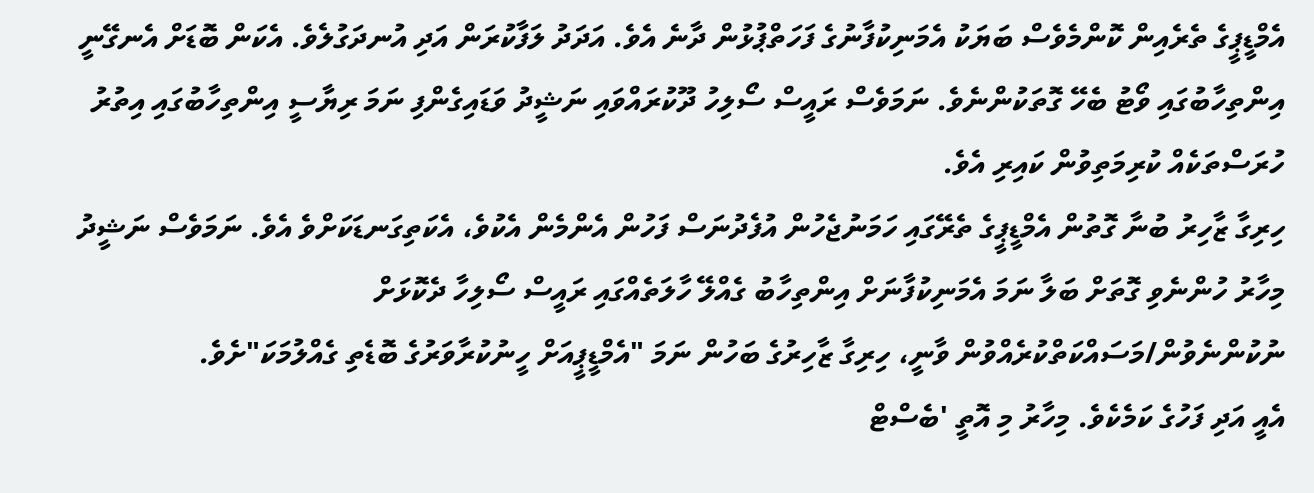އެމްޑީޕީގެ ތެރެއިން ކޮންމެވެސް ބަޔަކު އެމަނިކުފާނުގެ ފަހަތްޕުޅުން ދާނެ އެވެ. އަދަދު ލަފާކުރަން އަދި އުނދަގުލެވެ. އެކަން ބޮޑަށް އެނގޭނީ އިންތިހާބުގައި ވޯޓު ބެހޭ ގޮތަކުންނެވެ. ނަމަވެސް ރައީސް ސޯލިހު ދޫކުރައްވައި ނަޝީދު ވަޑައިގެންފި ނަމަ ރިޔާސީ އިންތިހާބުގައި އިތުރު ހުރަސްތަކެއް ކުރިމަތިވުން ކައިރި އެވެ.
ހިރިގާ ޒާހިރު ބުނާ ގޮތުން އެމްޑީޕީގެ ތެރޭގައި ހަމަނުޖެހުން އުފެދުނަސް ފަހުން އެންމެން އެކުވެ، އެކަތިގަނޑަކަށްވެ އެވެ. ނަމަވެސް ނަޝީދު މިހާރު ހުންނެވި ގޮތަށް ބަލާ ނަމަ އެމަނިކުފާނަށް އިންތިހާބު ގެއްލޭ ހާލަތެއްގައި ރައީސް ސޯލިހާ ދެކޮޅަށް ނުކުންނެވުން/މަސައްކަތްކުރެއްވުން ވާނީ، ހިރިގާ ޒާހިރުގެ ބަހުން ނަމަ "އެމްޑީޕީއަށް ހީނުކުރާވަރުގެ ބޮޑެތި ގެއްލުމަކަ"ށެވެ.
އެއީ އަދި ފަހުގެ ކަމެކެވެ. މިހާރު މި އޮތީ 'ބެސްޓް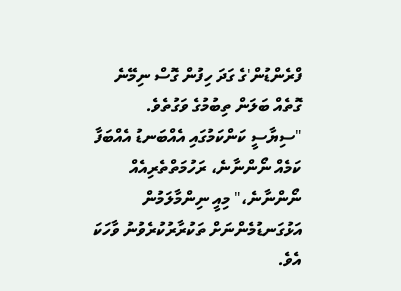ފްރެންޑުން'ގެ ގަދަ ހިފުން ގޮސް ނިމޭނެ ގޮތެއް ބަލަން ތިބުމުގެ ވަގުތެވެ.
"ސިޔާސީ ކަންކަމުގައި އެއްބަނޑު އެއްބަފާ ކަމެއް ނޯންނާނެ، ރަހުމަތްތެރިއެއް ނޯންނާނެ،" މިއީ ނިންމާލަމުން އަޅުގަނޑުމެންނަށް ތަކުރާރުކުރެވުނު ވާހަކަ އެވެ.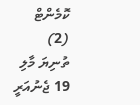ކޮމެންޓް (2)
ތުނިޔަ މާލި
19 ޖެނުއަރީ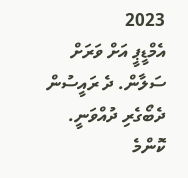2023
އެމްޑީޕީ އަށް ވަރަށް ސަލާން. ދެ ރައީސުން ދެބޯގެރި ދުއްވަނީ. ކޮންމެ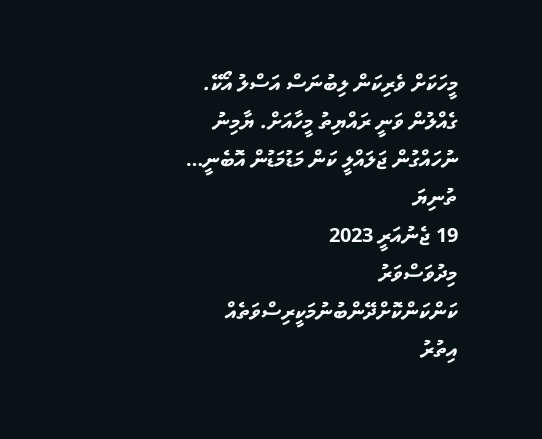މީހަކަށް ވެރިކަން ލިބުނަސް އަސްލު އޯކޭ. ގެއްލުން ވަނީ ރައްޔިތު މީހާއަށް. ޔާމިނު ނުހައްގުން ޖަލައްލީ ކަން މަޑުމަޑުން އޮބެނީ…
ތުނިޔަ
19 ޖެނުއަރީ 2023
މިދުވަސްވަރު ކަންކަންކޮށްދޭންބުނުމަކީރިސްވަތެއް
އިތުރު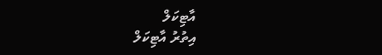އާޓިކަލް
އިތުރު އާޓިކަލް